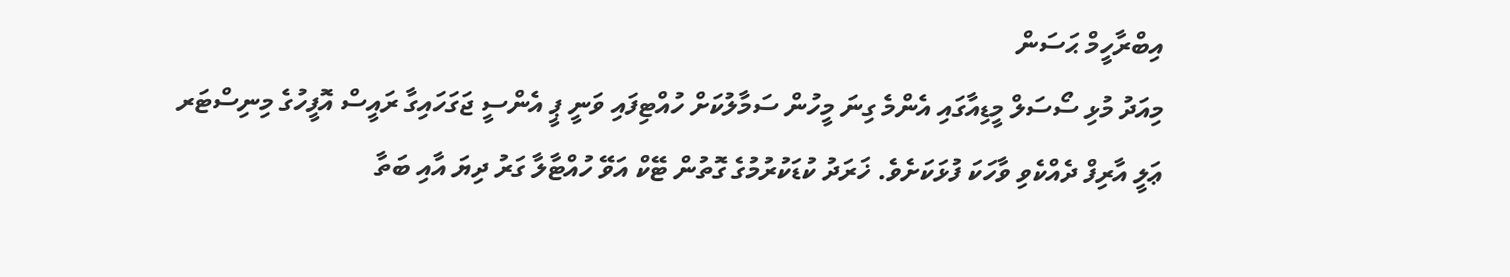އިބްރާހީމް ޙަސަން
މިއަދު މުޅި ސޯސަލް މީޑިއާގައި އެންމެ ގިނަ މީހުން ސަމާލުކަށް ހުއްޓިފައި ވަނީ ޕީ އެންސީ ޖަގަހައިގާ ރައީސް އޮފީހުގެ މިނިސްޓަރ ޢަލީ އާރިފް ދެއްކެވި ވާހަކަ ފުޅަކަށެވެ. ޚަރަދު ކުޑަކުރުމުގެ ގޮތުން ޓޭކް އަވޭ ހުއްޓާލާ ގަރު ދިޔަ އާއި ބަތާ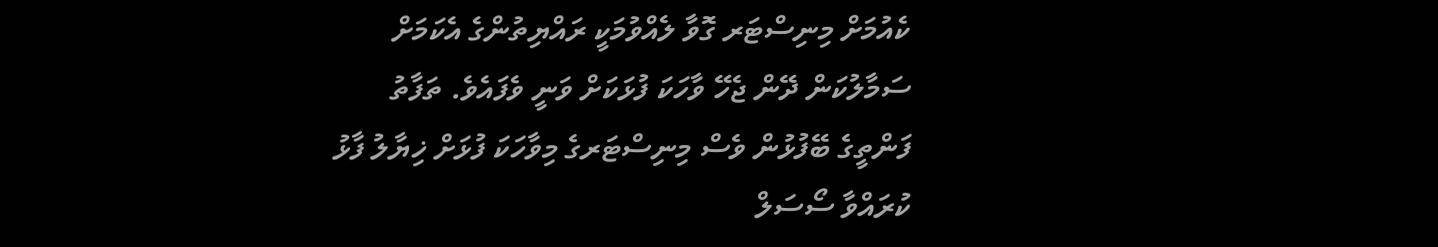ކެއުމަށް މިނިސްޓަރ ގޮވާ ލެއްވުމަކީ ރައްޔިތުންގެ އެކަމަށް ސަމާލުކަން ދޭން ޖެހޭ ވާހަކަ ފުޅަކަށް ވަނީ ވެފައެވެ. ތަފާތު ފަންތީގެ ބޭފުޅުން ވެސް މިނިސްޓަރގެ މިވާހަކަ ފުޅަށް ޚިޔާލު ފާޅު ކުރައްވާ ސޯސަލް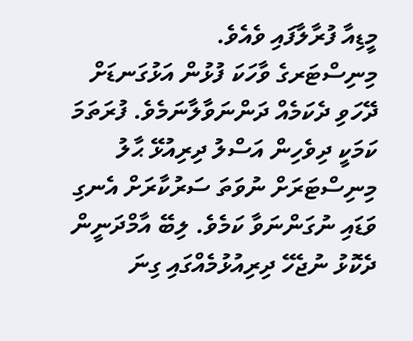މީޑިއާ ފުރާލާފައި ވެއެވެ.
މިނިސްޓަރގެ ވާހަކަ ފުޅުން އަޅުގަނޑަށް ދޭހަވި ދެކަމެއް ދަންނަވާލާނަމެވެ. ފުރަތަމަ ކަމަކީ ދިވެހިން އަސްލު ދިރިއުޅޭ ޙާލު މިނިސްޓަރަށް ނުވަތަ ސަރުކާރަށް އެނގި ވަޑައި ނުގަންނަވާ ކަމެވެ. ލިބޭ އާމްދަނީން ދެކޮޅު ނުޖެހޭ ދިރިއުޅުމެއްގައި ގިނަ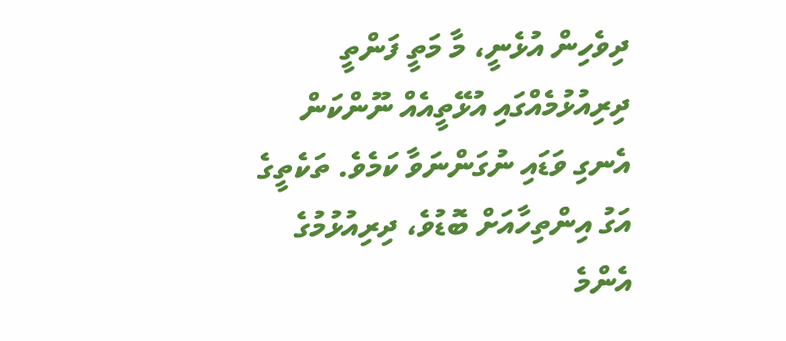ދިވެހިން އުޅެނީ، މާ މަތީ ފަންތީ ދިރިއުޅުމެއްގައި އުޅޭތީއެއް ނޫންކަން އެނގި ވަޑައި ނުގަންނަވާ ކަމެވެ. ތަކެތީގެ އަގު އިންތިހާއަށް ބޮޑުވެ، ދިރިއުޅުމުގެ އެންމެ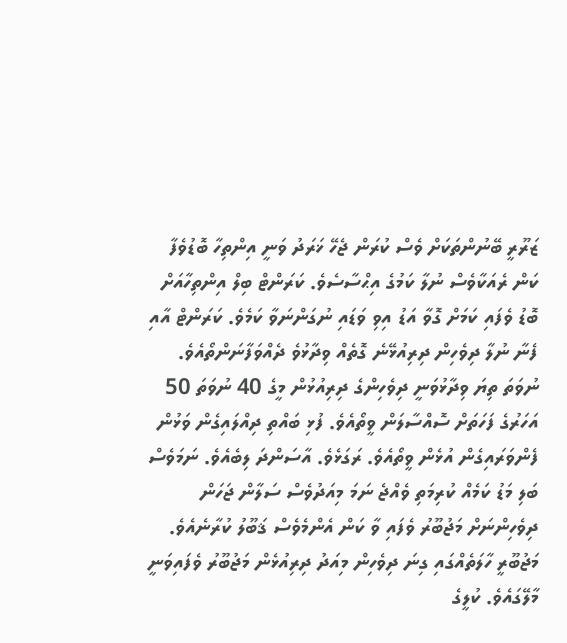ޒަރޫރީ ބޭނުންތަކަށް ވެސް ކުރަން ޖެހޭ ޚަރަދު ވަނީ އިންތިހާ ބޮޑުވެފާ ކަން ރެއަކާވެސް ނުލާ ކަމުގެ އިޙްސާސެވެ. ކަރަންޓް ބިލް އިންތިހާއަށް ބޮޑު ވެފައި ކަމަށް ގޮވާ އަޑު އިވި ވަޑައި ނުގަންނަވާ ކަމެވެ. ކަރަންޓް އާއި ފެނާ ނުލާ ދިވެހިން ދިރިއުޅޭނެ ގޮތެއް ވިދާޅުވެ ދެއްވަފާނަންތޯއެވެ. ނުވަތަ ތިޔަ ވިދާޅުވަނީ ދިވެހިންގެ ދިރިއުޅުން މީގެ 40 ނުވަތަ 50 އަހަރުގެ ފަހަތަށް ސޮއްސާލަން ވީތޯއެވެ. ފުޅި ބައްތި ދިއްލައިގެން ވަޅުން ފެންވަރައިގެން އުޅެން ވީތޯއެވެ. ރަގަޅެވެ. އާސަންދަ ލިބެއެވެ. ނަމަވެސް ބަލި މަޑު ކަމެއް ކުރިމަތި ވެއްޖެ ނަމަ މިއަދުވެސް ސަލާން ޖަހަން ދިވެހިންނަށް މަޖުބޫރު ވެފައި ވާ ކަން އެންމެވެސް ޤަބޫލު ކުރާނެއެވެ.
މަޖުބޫރީ ހާލަތެއްގައި ގިނަ ދިވެހިން މިއަދު ދިރިއުޅެން މަޖުބޫރު ވެފައިވަނީ މާލޭގައެވެ. ކުލީގެ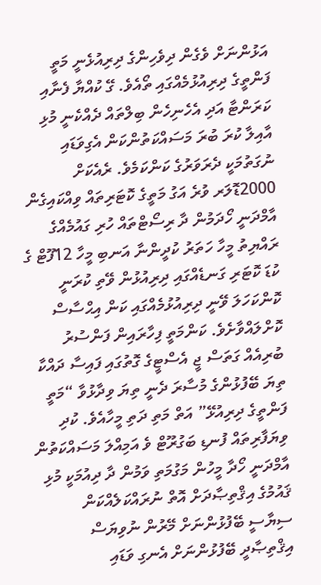އަޅުންނަށް ވެގެން ދިވެހިންގެ ދިރިއުޅެނީ މަތީ ފަންތީގެ ދިރިއުޅުމެއްގައި ތޯއެވެ. ގޭ ކުއްޔާ ފެނާއި ކަރަންޓާ އަދި އެހެނިހެން ބިލްތައް ދެއްކެނީ މުޅި އާއިލާ ކުރަ ބުރަ މަސައްކަތުންކަން އެގިވަޑައި ނުގަތުމަކީ ދެރަވަރުގެ ކަންކަމެވެ. ރެއެކަށް 2000ޑޮލަރ ވުރެ އަގު މަތީގެ ކޮޓަރިތައް ވިއްކައިގެން އާމްދަނީ ހޯދަމުން ދާ ރިސޯޓްތައް ހުރި ގައުމެއްގެ ރައްޔިތު މީހާ ހަތަރު ކުދީންނާ އަނބި މީހާ 12ފޫޓް ގެ ކުޑަ ކޮޓަރި ގަނޑެއްގައި ދިރިއުޅުން ވޭތި ކުރަނީ ކޮންކަހަލަ ވޭނީ ދިރިއުޅުމެއްގައި ކަން އިޙްސާސް ކޮށްލައްވާށެވެ. ކަންމަތީ ފިހާރައިން ފަންސުރު ބުރިއެއް ގަތަސް ޖީ އެސްޓީގެ ގޮތުގައި ފައިސާ ދައްކާ ތިޔަ ބޭފުޅުންގެ މުސާރަ ދެނީ ތިޔަ ވިދާޅުވާ “މަތީ ފަންތީގެ ދިރިއުޅޭ” އަތް މަތި ދަތި މީހާއެވެ. ކުދި ވިޔަފާރިތައް ފުނޑި ބަގުރޫޓް ވެ އަމިއްލަ މަސައްކަތުން އާމްދަނީ ހޯދާ މީހުން މަގުމަތި ވަމުން ދާ ދިއުމަކީ މުޅި ޤައުމުގެ އިޤްތިޞާދަށް އޮތް ނުރައްކަލެއްކަން ސިޔާސީ ބޭފުޅުންނަށް މޭރުން ނުވިޔަސް އިޤްތިޞާދީ ބޭފުޅުންނަށް އެނގި ވަޑައި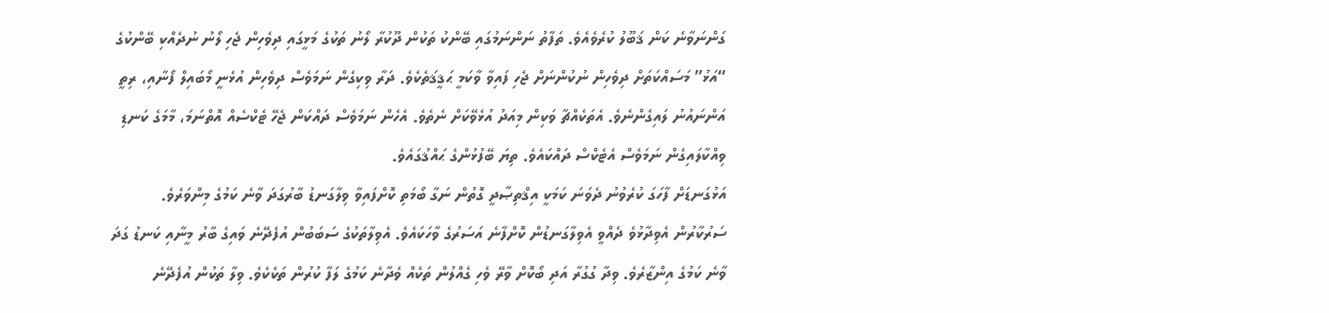ގަންނަވާނެ ކަން ޤަބޫލު ކުރެވެއެވެ. ތަފާތު ނަންނަމުގައި ބޭންކު ތަކުން ދޫކުރާ ލޯނު ތަކުގެ މަޅީގައި ދިވެހިން ޖެހި ލޯނު ނުދެއްކި ބޭންކުގެ “އަޅު” މަސައްކަތަށް ދިވެހިން ނުކުންނަށް ޖެހި ފައިވާ ވާކަމީ ޙަޤީޤަތެކެވެ. ދަރާ ވިކިގެން ނަމަވެސް ދިވެހިން އުޅެނީ މޯބައިލް ފޯނާއި، ރިތީ އަންނައުނު ލައިގެންނެވެ. އެތަކެއްޗާ ވަކިން މިއަދު އުޅެވޭކަށް ނެތެވެ. އެހެން ނަމަވެސް ދައްކަން ޖެހޭ ޓެކްސެއް އޮތްނަމަ، މާމަގެ ކަނޑި ވިއްކާލައިގެން ނަމަވެސް އެޓެކްސް ދައްކައެވެ. ތިޔަ ބޭފުޅުންގެ ޙައްޤުގައެވެ.
އަޅުގަނޑަށް ފާހަގަ ކުރެވުނު ދެވަނަ ކަމަކީ އިޤްތިޞާދީ ގޮތުން ނަގާ ބޯމަތި ކޮށްފައިވާ ވިލާގަނޑު ބާރުގަދަ ވާނެ ކަމުގެ މިންވަރެވެ. ސަރުކާރުން އެވިދާޅުވެ ދެއްވީ އެވިލާގަނޑުން ކޮށްފާނެ އަސަރުގެ ވާހަކައެވެ. އެވިލާތަކުގެ ސަބަބުން އުފެދޭނެ ވައިގެ ބާރު މީނާއި ކަނޑު ގަދަ ވާނެ ކަމުގެ އިންޒާރެވެ. ވިދާ ގުގުރާ އަދި ބޯކޮށް ވާރޭ ވެހި ގެއްލުން ތަކެއް ވެދާނެ ކަމުގެ ލަފާ ކުރުން ތަކެކެވެ. ވިލާ ތަކުން އުފެދޭނެ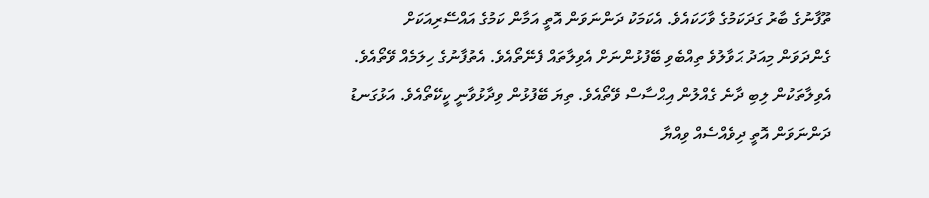ތޫފާނުގެ ބާރު ގަދަކަމުގެ ވާހަކައެވެ. އެކަމަކު ދަންނަވަން އޮތީ އަމާން ކަމުގެ އައްސޭރިއަކަށް ގެންދަވަން މިއަދު ޙަވާލުވެ ތިއްބެވި ބޭފުޅުންނަށް އެވިލާތައް ފެނޭތޯއެވެ. އެތުފާނުގެ ހިލަމެއް ވޭތޯއެވެ. އެވިލާތަކުން ލިބި ދާނެ ގެއްލުން އިޙްސާސް ވޭތޯއެވެ. ތިޔަ ބޭފުޅުން ވިދާޅުވާނީ ކީކޭތޯއެވެ. އަޅުގަނޑު ދަންނަވަން އޮތީ ދިވެއްސެއް ވިއްޔާ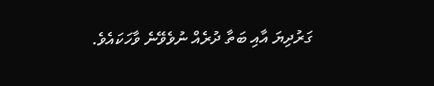ގަރުދިޔަ އާއި ބަތާ ދުރެއް ނުވެވޭނެ ވާހަކައެވެ.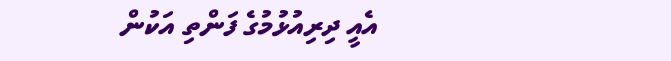އެއީ ދިރިއުޅުމުގެ ފަންތި އަކުން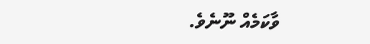ވާކަމެއް ނޫނެވެ.